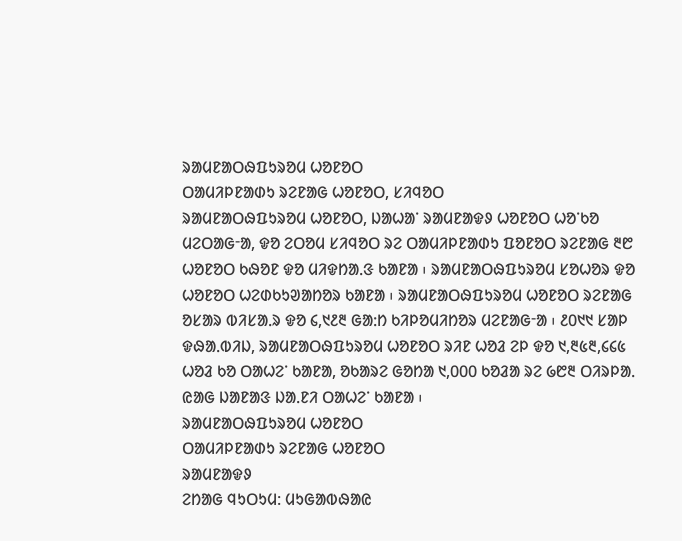ᱨᱟᱢᱱᱟᱛᱷᱯᱩᱨᱚᱢ ᱦᱚᱱᱚᱛ
ᱛᱟᱢᱤᱞᱱᱟᱰᱩ ᱨᱮᱱᱟᱜ ᱦᱚᱱᱚᱛ, ᱥᱤᱧᱚᱛ
ᱨᱟᱢᱱᱟᱛᱷᱯᱩᱨᱚᱢ ᱦᱚᱱᱚᱛ, ᱡᱟᱦᱟᱸ ᱨᱟᱢᱱᱟᱫᱽ ᱦᱚᱱᱚᱛ ᱦᱚᱸᱠᱚ ᱢᱮᱛᱟᱜᱼᱟ, ᱫᱚ ᱮᱛᱚᱢ ᱥᱤᱧᱚᱛ ᱨᱮ ᱛᱟᱢᱤᱞᱱᱟᱰᱩ ᱯᱚᱱᱚᱛ ᱨᱮᱱᱟᱜ ᱓᱘ ᱦᱚᱱᱚᱛ ᱠᱷᱚᱱ ᱫᱚ ᱢᱤᱫᱴᱟᱹᱝ ᱠᱟᱱᱟ ᱾ ᱨᱟᱢᱱᱟᱛᱷᱯᱩᱨᱚᱢ ᱥᱚᱦᱚᱨ ᱫᱚ ᱦᱚᱱᱚᱛ ᱦᱮᱰᱠᱩᱣᱟᱴᱚᱨ ᱠᱟᱱᱟ ᱾ ᱨᱟᱢᱱᱟᱛᱷᱯᱩᱨᱚᱢ ᱦᱚᱱᱚᱛ ᱨᱮᱱᱟᱜ ᱚᱥᱟᱨ ᱵᱤᱥᱟᱹᱨ ᱫᱚ ᱔,᱑᱒᱓ ᱜᱟᱺᱴ ᱠᱤᱞᱚᱢᱤᱴᱚᱨ ᱢᱮᱱᱟᱜᱼᱟ ᱾ ᱒᱐᱑᱑ ᱥᱟᱞ ᱫᱷᱟᱹᱵᱤᱡ, ᱨᱟᱢᱱᱟᱛᱷᱯᱩᱨᱚᱢ ᱦᱚᱱᱚᱛ ᱨᱤᱱ ᱦᱚᱲ ᱮᱞ ᱫᱚ ᱑,᱓᱕᱓,᱔᱔᱕ ᱦᱚᱲ ᱠᱚ ᱛᱟᱦᱮᱸ ᱠᱟᱱᱟ, ᱚᱠᱟᱨᱮ ᱜᱚᱴᱟ ᱑,᱐᱐᱐ ᱠᱚᱲᱟ ᱨᱮ ᱙᱘᱓ ᱛᱤᱨᱞᱟᱹ ᱭᱟᱜ ᱡᱟᱱᱟᱝ ᱡᱟᱹᱱᱤ ᱛᱟᱦᱮᱸ ᱠᱟᱱᱟ ᱾
ᱨᱟᱢᱱᱟᱛᱷᱯᱩᱨᱚᱢ ᱦᱚᱱᱚᱛ
ᱛᱟᱢᱤᱞᱱᱟᱰᱩ ᱨᱮᱱᱟᱜ ᱦᱚᱱᱚᱛ
ᱨᱟᱢᱱᱟᱫᱽ
ᱮᱴᱟᱜ ᱧᱩᱛᱩᱢ: ᱢᱩᱜᱟᱵᱷᱟᱭ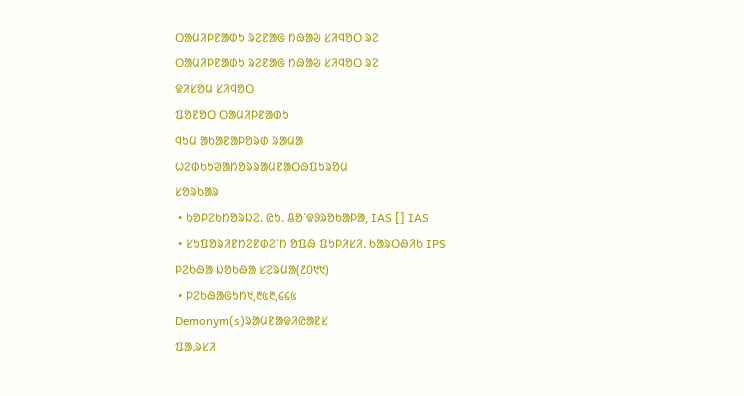ᱛᱟᱢᱤᱞᱱᱟᱰᱩ ᱨᱮᱱᱟᱜ ᱴᱷᱟᱶ ᱥᱤᱧᱚᱛ ᱨᱮ
ᱛᱟᱢᱤᱞᱱᱟᱰᱩ ᱨᱮᱱᱟᱜ ᱴᱷᱟᱶ ᱥᱤᱧᱚᱛ ᱨᱮ
ᱫᱤᱥᱚᱢ ᱥᱤᱧᱚᱛ
ᱯᱚᱱᱚᱛ ᱛᱟᱢᱤᱞᱱᱟᱰᱩ
ᱧᱩᱢ ᱟᱠᱟᱱᱟᱞᱚᱨᱰ ᱨᱟᱢᱟ
ᱦᱮᱰᱠᱩᱣᱟᱴᱚᱨᱨᱟᱢᱱᱟᱛᱷᱯᱩᱨᱚᱢ
ᱥᱚᱨᱠᱟᱨ
 • ᱠᱚᱞᱮᱠᱴᱚᱨᱡᱮ. ᱭᱩ. ᱪᱚᱸᱫᱽᱨᱚᱠᱟᱞᱟ, IAS [] IAS
 • ᱥᱩᱯᱚᱨᱤᱱᱴᱮᱱᱰᱮᱸᱴ ᱚᱯᱷ ᱯᱩᱞᱤᱥᱤ. ᱠᱟᱨᱛᱷᱤᱠ IPS
ᱞᱮᱠᱷᱟ ᱡᱚᱠᱷᱟ ᱥᱮᱨᱢᱟ(᱒᱐᱑᱑)
 • ᱞᱮᱠᱷᱟᱜᱩᱴ᱑,᱓᱕᱓,᱔᱔᱕
Demonym(s)ᱨᱟᱢᱱᱟᱫᱤᱭᱟᱱᱥ
ᱯᱟᱹᱨᱥᱤ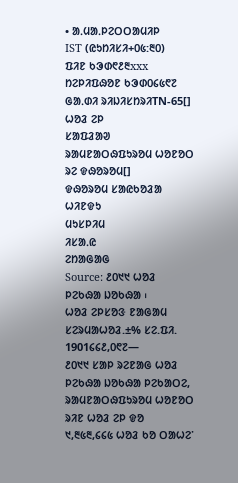• ᱟᱹᱢᱟᱹᱞᱮᱛᱛᱟᱢᱤᱞ
IST (ᱭᱩᱴᱤᱥᱤ+᱐᱕:᱓᱐)
ᱯᱤᱱ ᱠᱳᱰ᱖᱒᱓xxx
ᱴᱮᱞᱤᱯᱷᱚᱱ ᱠᱳᱰ᱐᱔᱕᱖᱗
ᱜᱟᱹᱰᱤ ᱨᱤᱡᱤᱥᱴᱨᱤTN-65[]
ᱦᱚᱲ ᱮᱞ
ᱥᱟᱯᱲᱟᱣ
ᱨᱟᱢᱱᱟᱛᱷᱯᱩᱨᱚᱢ ᱦᱚᱱᱚᱛ ᱨᱮ ᱫᱷᱚᱨᱚᱢ[]
ᱫᱷᱚᱨᱚᱢ ᱥᱟᱭᱠᱚᱲᱟ
ᱦᱤᱱᱫᱩ
ᱢᱩᱥᱞᱤᱢ
ᱤᱥᱟᱹᱭ
ᱮᱴᱟᱜᱟᱜ
Source: ᱒᱐᱑᱑ ᱦᱚᱲ ᱞᱮᱠᱷᱟ ᱡᱚᱠᱷᱟ ᱾
ᱦᱚᱲ ᱮᱞᱥᱚᱝ ᱱᱟᱜᱟᱢ
ᱥᱮᱨᱢᱟᱦᱚᱲ.±% ᱥᱮ.ᱯᱤ.
1901᱔᱔᱒,᱐᱖᱗—
᱒᱐᱑᱑ ᱥᱟᱞ ᱨᱮᱱᱟᱜ ᱦᱚᱲ ᱞᱮᱠᱷᱟ ᱡᱚᱠᱷᱟ ᱞᱮᱠᱟᱛᱮ, ᱨᱟᱢᱱᱟᱛᱷᱯᱩᱨᱚᱢ ᱦᱚᱱᱚᱛ ᱨᱤᱱ ᱦᱚᱲ ᱮᱞ ᱫᱚ ᱑,᱓᱕᱓,᱔᱔᱕ ᱦᱚᱲ ᱠᱚ ᱛᱟᱦᱮᱸ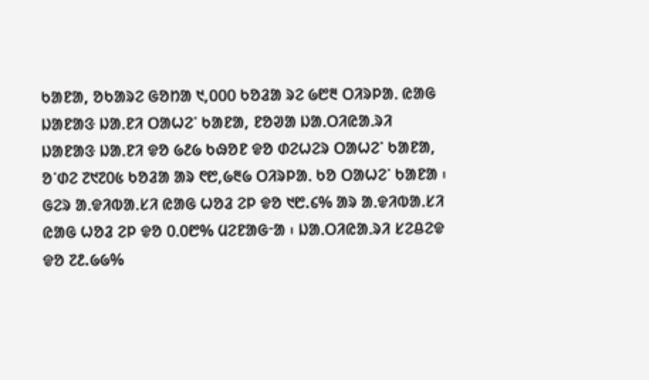ᱠᱟᱱᱟ, ᱚᱠᱟᱨᱮ ᱜᱚᱴᱟ ᱑,᱐᱐᱐ ᱠᱚᱲᱟ ᱨᱮ ᱙᱘᱓ ᱛᱤᱨᱞᱟᱹ ᱭᱟᱜ ᱡᱟᱱᱟᱝ ᱡᱟᱹᱱᱤ ᱛᱟᱦᱮᱸ ᱠᱟᱱᱟ, ᱱᱚᱣᱟ ᱡᱟᱹᱛᱤᱭᱟᱹᱨᱤ ᱡᱟᱱᱟᱝ ᱡᱟᱹᱱᱤ ᱫᱚ ᱙᱒᱙ ᱠᱷᱚᱱ ᱫᱚ ᱰᱮᱦᱮᱨ ᱛᱟᱦᱮᱸ ᱠᱟᱱᱟ, ᱚᱸᱰᱮ ᱗᱑᱗᱐᱕ ᱠᱚᱲᱟ ᱟᱨ ᱖᱘,᱙᱓᱙ ᱛᱤᱨᱞᱟᱹ ᱠᱚ ᱛᱟᱦᱮᱸ ᱠᱟᱱᱟ ᱾ ᱜᱮᱨ ᱟᱹᱫᱤᱵᱟᱹᱥᱤ ᱭᱟᱜ ᱦᱚᱲ ᱮᱞ ᱫᱚ ᱑᱘.᱔% ᱟᱨ ᱟᱹᱫᱤᱵᱟᱹᱥᱤ ᱭᱟᱜ ᱦᱚᱲ ᱮᱞ ᱫᱚ ᱐ᱹ᱐᱘% ᱢᱮᱱᱟᱜᱼᱟ ᱾ ᱡᱟᱹᱛᱤᱭᱟᱹᱨᱤ ᱥᱮᱪᱮᱫ ᱫᱚ ᱗᱒.᱙᱙%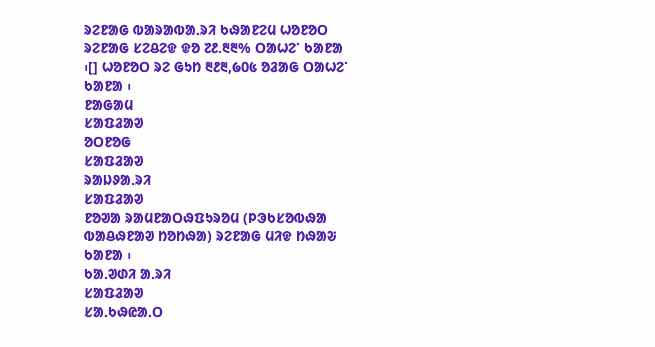ᱨᱮᱱᱟᱜ ᱵᱟᱨᱟᱵᱟᱹᱨᱤ ᱠᱷᱟᱱᱮᱢ ᱦᱚᱱᱚᱛ ᱨᱮᱱᱟᱜ ᱥᱮᱪᱮᱫ ᱫᱚ ᱗᱒.᱓᱓% ᱛᱟᱦᱮᱸ ᱠᱟᱱᱟ ᱾[] ᱦᱚᱱᱚᱛ ᱨᱮ ᱜᱩᱴ ᱓᱒᱓,᱙᱐᱕ ᱚᱲᱟᱜ ᱛᱟᱦᱮᱸ ᱠᱟᱱᱟ ᱾
ᱱᱟᱜᱟᱢ
ᱥᱟᱯᱲᱟᱣ
ᱚᱛᱱᱚᱜ
ᱥᱟᱯᱲᱟᱣ
ᱨᱟᱡᱽᱟᱹᱨᱤ
ᱥᱟᱯᱲᱟᱣ
ᱱᱚᱣᱟ ᱨᱟᱢᱱᱟᱛᱷᱯᱩᱨᱚᱢ (ᱞᱳᱠᱥᱚᱵᱷᱟ ᱵᱟᱪᱷᱱᱟᱣ ᱴᱚᱴᱷᱟ) ᱨᱮᱱᱟᱜ ᱢᱤᱫ ᱴᱷᱟᱶ ᱠᱟᱱᱟ ᱾
ᱠᱟᱹᱣᱰᱤ ᱟᱹᱨᱤ
ᱥᱟᱯᱲᱟᱣ
ᱥᱟᱹᱠᱷᱭᱟᱹᱛ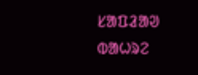ᱥᱟᱯᱲᱟᱣ
ᱵᱟᱦᱨᱮ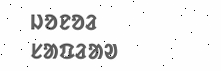ᱡᱚᱱᱚᱲ
ᱥᱟᱯᱲᱟᱣ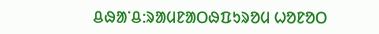ᱪᱷᱟᱸᱪ:ᱨᱟᱢᱱᱟᱛᱷᱯᱩᱨᱚᱢ ᱦᱚᱱᱚᱛ